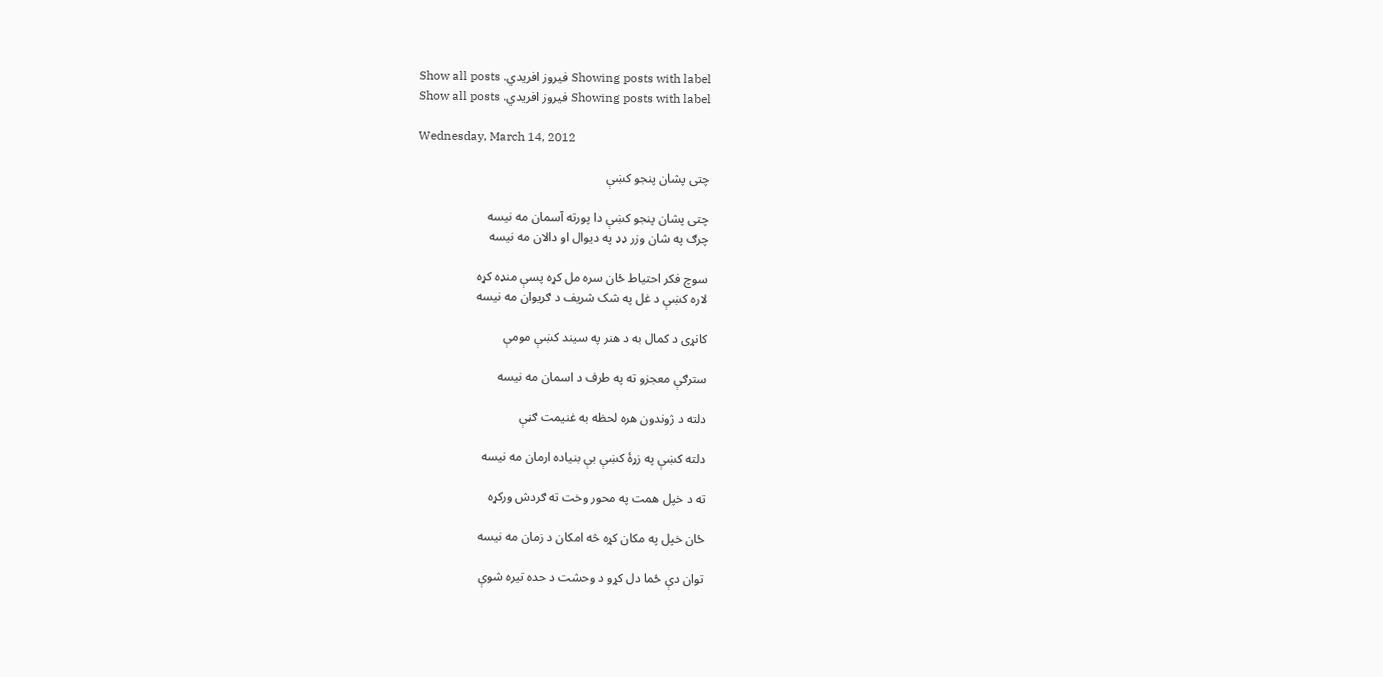Showing posts with label فيروز افريدي. Show all posts
Showing posts with label فيروز افريدي. Show all posts

Wednesday, March 14, 2012

چتی پشان پنجو کښې

چتی پشان پنجو کښې دا پورته آسمان مه نیسه
چرګ په شان وزر ډډ په دیوال او دالان مه نیسه

سوچ فکر احتیاط ځان سره مل کړه پسې منډه کړه
لاره کښې د غل په شک شریف د ګریوان مه نیسه

کانړی د کمال به د هنر په سیند کښې مومې

سترګې معجزو ته په طرف د اسمان مه نیسه

دلته د ژوندون هره لحظه به غنیمت ګڼې

دلته کښې په زړۀ کښې بې بنیاده ارمان مه نیسه

ته د خپل همت په محور وخت ته ګردش ورکړه

ځان خپل په مکان کړه څه امکان د زمان مه نیسه

توان دې ځما دل کړو د وحشت د حده تیره شوې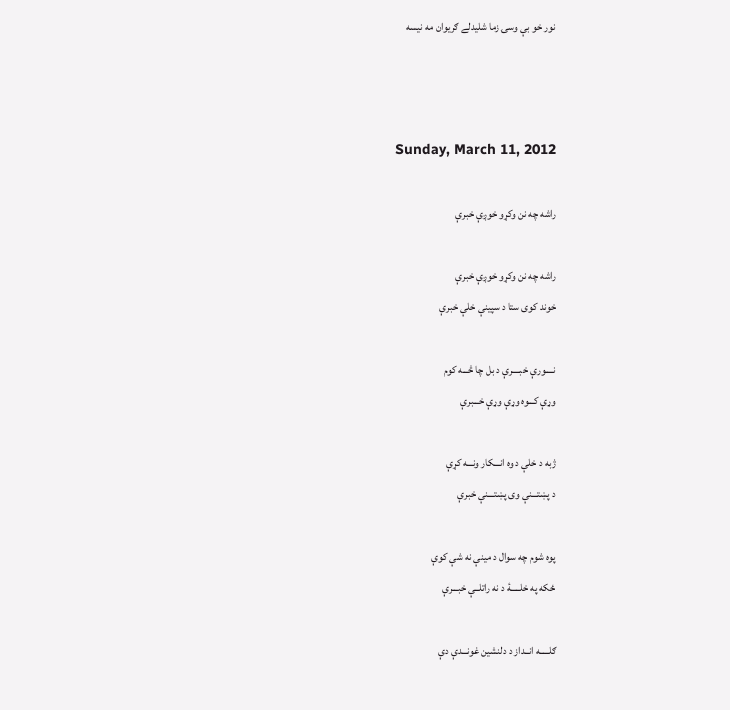نور خو بې وسۍ زما شلیدلے ګریوان مه نیسه



Sunday, March 11, 2012

راشه چه نن وکړو خوږې خبرې

راشه چه نن وکړو خوږې خبرې
خوند کوی ستا د سپینې خلې خبرې

نــــورې خبــــرې د بل چا څـــه کوم
وړې کـــوه وړې وړې خـــبرې

ژبه د خلې د وه انـــکار ونـــه کړې
د پښتـــنې وی پښتـــنې خبرې

پوه شوم چه سوال د مینې نه شې کوې
ځکه په خلـــــۀ د نه راتلــې خبـــرې

ګلـــــه انــداز د دلنشین غونـــدې دې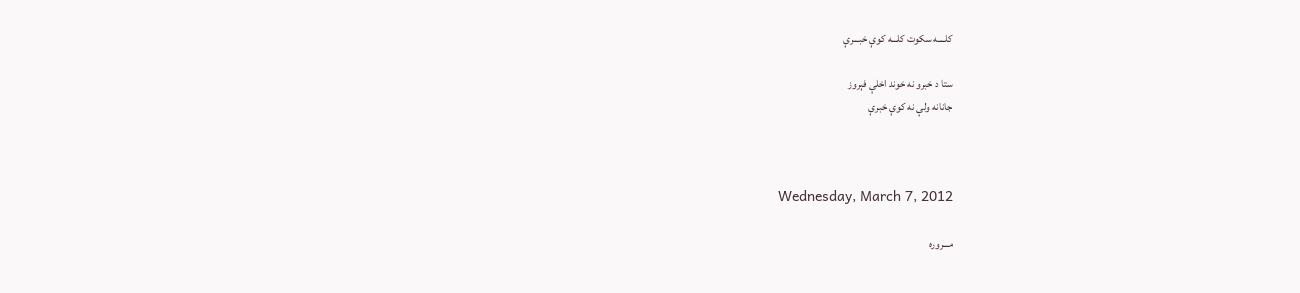کلــــه سکوت کلـــه کوې خبـــرې

ستا د خبرو نه خوند اخلې فېروز
جانانه ولې نه کوې خبرې



Wednesday, March 7, 2012

مـــروره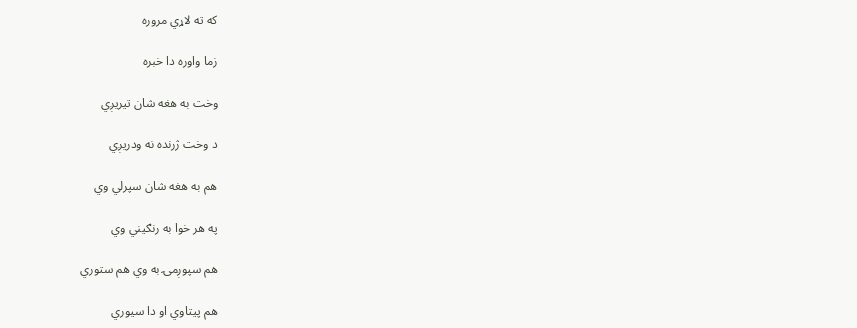که ته لاړي مروره

زما واوره دا خبره

وخت به هغه شان تيريږي

د وخت ژرنده نه ودريږي

هم به هغه شان سپرلي وي

په هر خوا به رنګيني وي

هم سپوږمۍ به وي هم ستوري

هم پيتاوي او دا سيوري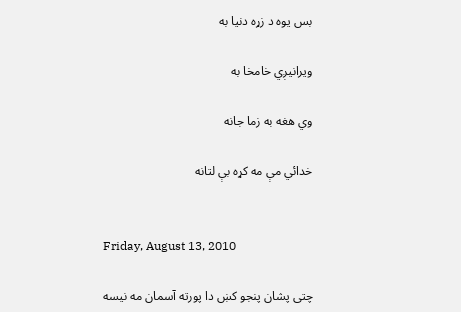بس يوه د زړه دنيا به

ويرانيږي خامخا به

وي هغه به زما جانه

خدائي مې مه کړه بې لتانه


Friday, August 13, 2010

چتی پشان پنجو کښ دا پورته آسمان مه نیسه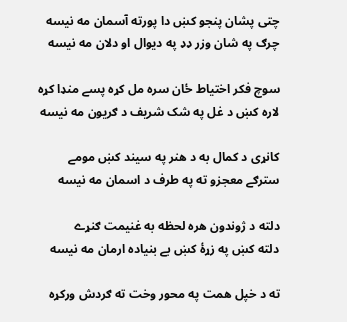چتی پشان پنجو کښ دا پورته آسمان مه نیسه
چرګ په شان وزر ډډ په دیوال او دلان مه نیسه

سوچ فکر اختیاط ځان سره مل کړه پسے منډا کړه
لاره کښ د غل په شک شریف د ګریون مه نیسه

کانړی د کمال به د هنر په سیند کښ مومے
سترګے معجزو ته په طرف د اسمان مه نیسه

دلته د ژوندون هره لحظه به غنیمت ګنړے
دلته کښ په زړۀ کښ بے بنیاده ارمان مه نیسه

ته د خپل همت په محور وخت ته ګردش ورکړه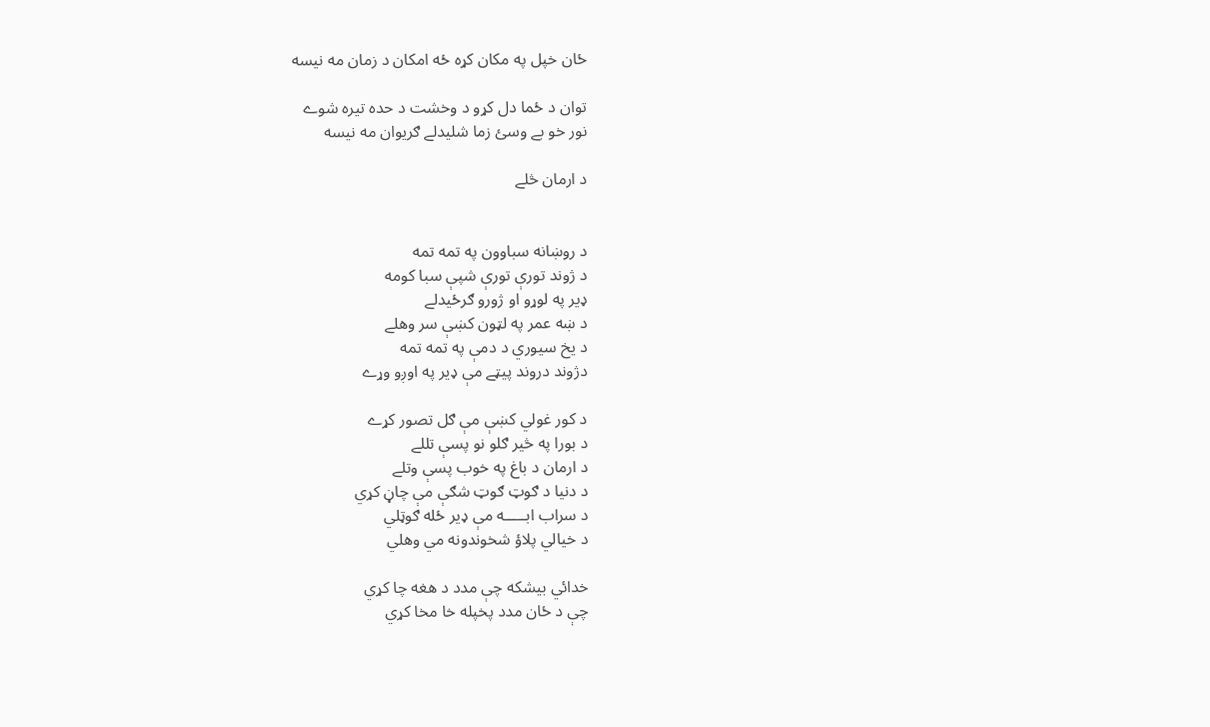ځان خپل په مکان کړه ځه امکان د زمان مه نیسه

توان د ځما دل کړو د وخشت د حده تیره شوے
نور خو بے وسئ زما شلیدلے ګریوان مه نیسه

د ارمان څلے


د روښانه سباوون په تمه تمه
د ژوند تورې تورې شپې سبا کومه
ډير په لوړو او ژورو ګرځيدلے
د ښه عمر په لټون کښې سر وهلے
د يخ سيوري د دمې په تمه تمه
دژوند دروند پيټے مې ډير په اوږو وړے

د کور غولي کښې مې ګل تصور کړے
د بورا په څير ګلو نو پسې تللے
د ارمان د باغ په خوب پسې وتلے
د دنيا د ګوټ ګوټ شګې مې چاڼ کړي
د سراب ابـــــه مې ډير ځله ګوټلي
د خيالي پلاؤ شخوندونه مي وهلي

خدائي بيشکه چې مدد د هغه چا کړي
چې د ځان مدد پخپله خا مخا کړي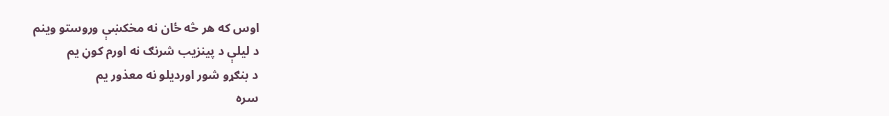اوس که هر څه ځان نه مخکښې وروستو وينم
د ليلې د پينزيب شرنګ نه اورم کوڼ يم
د بنګړو شور اورديلو نه معذور يم
سره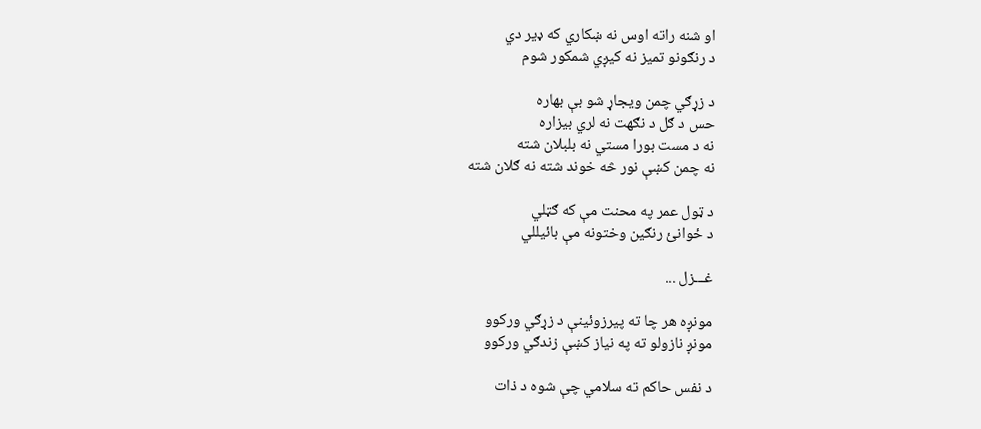او شنه راته اوس نه ښکاري که ډير دي
د رنګونو تميز نه کيږي شمکور شوم

د زړګي چمن ويجاړ شو بې بهاره
حس د ګل د نګهت نه لري بيزاره
نه د مست بورا مستي نه بلبلان شته
نه چمن کښې نور څه خوند شته نه ګلان شته

د ټول عمر په محنت مې که ګټلي
د ځوانئ رنګين وختونه مې بائيللي

غـــزل ...

مونږه هر چا ته پيرزوئينې د زړګي ورکوو
مونږ نازولو ته په نياز کښې زندګي ورکوو

د نفس حاکم ته سلامي چې شوه د ذات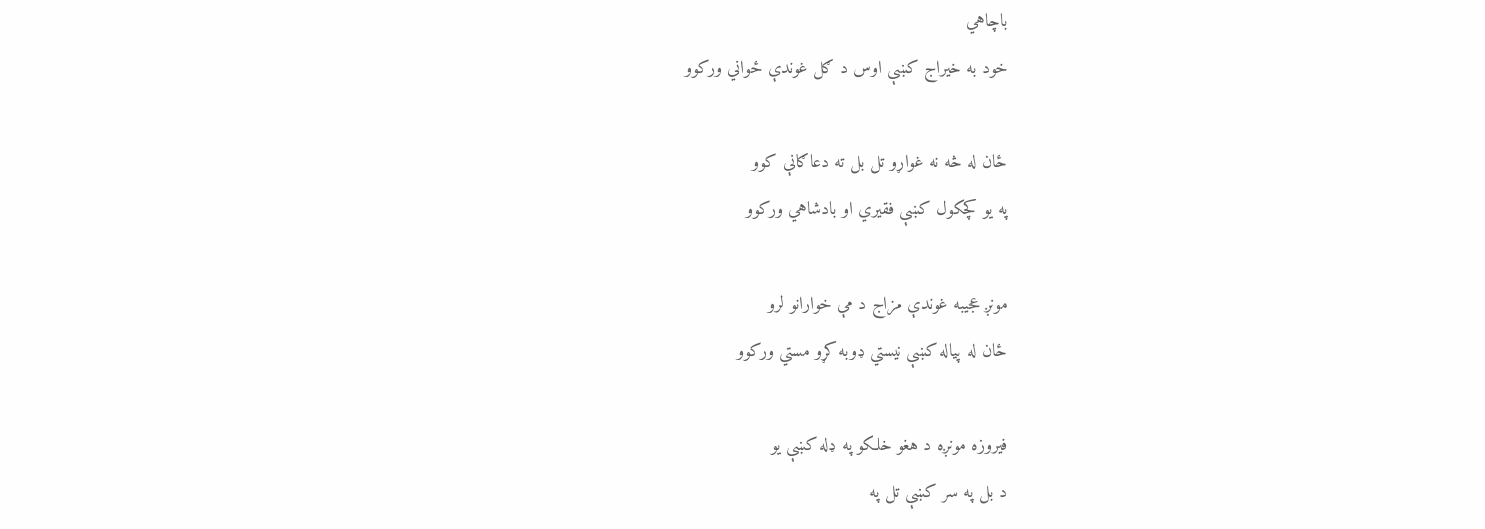باچاهي
خود به خيراج کښې اوس د ګل غوندې ځواني ورکوو

ځان له څه نه غواړو تل بل ته دعاګانې کوو
په يو کچکول کښې فقيري او بادشاهي ورکوو

مونږ عجيبه غوندې مزاج د مې خوارانو لرو
ځان له پياله کښې نيستي ډوبه کړو مستي ورکوو

فيروزه مونږه د هغو خلکو په ډله کښې يو
د بل په سر کښې تل په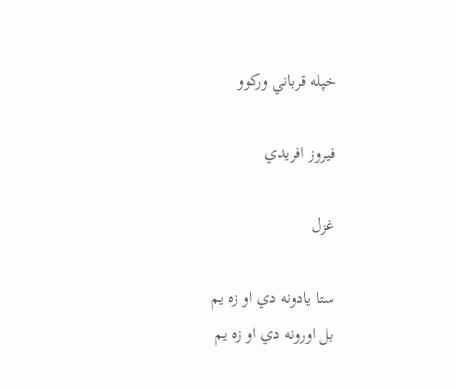خپله قرباني ورکوو

فيروز افريدي

غزل

ستا یادونه دي او زه يم
بل اورونه دي او زه يم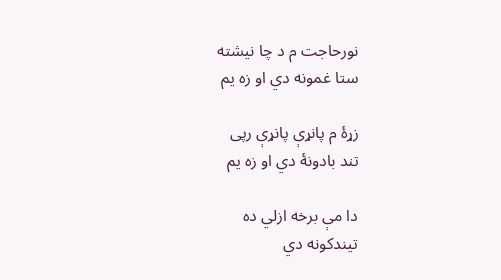نورحاجت م د چا نیشته
ستا غمونه دي او زه يم

زړۀ م پانړې پانړې رپی
تند بادونۀ دي او زه يم

دا مې برخه ازلي ده
تيندکونه دي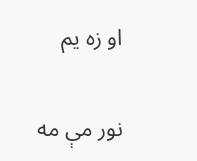او زه يم

نور مې مه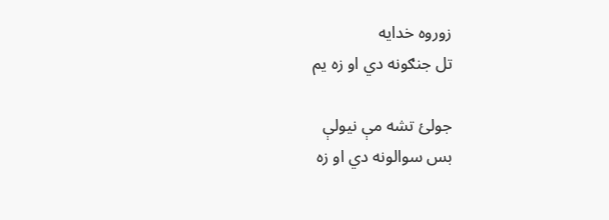زوروه خدايه
تل جنګونه دي او زه يم

جولئ تشه مې نيولې
بس سوالونه دي او زه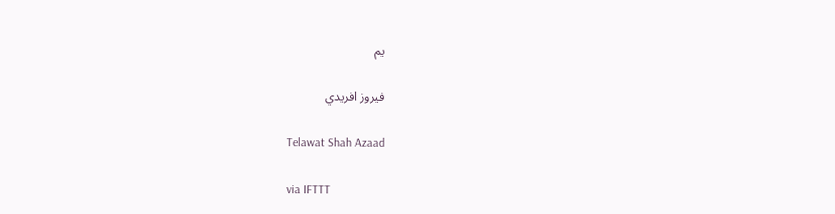يم

فيروز افريدي

Telawat Shah Azaad

via IFTTT